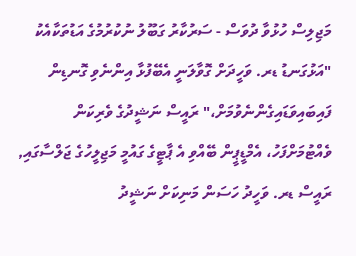މަޖިލިސް ހުޅުވާ ދުވަސް - ސަރުކާރު ގަބޫލު ނުކުރުމުގެ އަޑުތަކާއެކު
"އަޅުގަނޑު ޑރ. ވަހީދަށް ގޮވާލަނީ އެބޭފުޅާ އިންނެވި ގޮނޑިން ފައިބައިވަޑައިގެންނެވުމަށް،" ރައީސް ނަޝީދުގެ ވެރިކަން ވެއްޓުމަށްފަހު، އެމްޑީޕީން ބޭއްވި އެ ޕާޓީގެ ގައުމީ މަޖިލީހުގެ ޖަލްސާގައި, ރައީސް ޑރ. ވަހީދު ހަސަން މަނިކަށް ނަޝީދު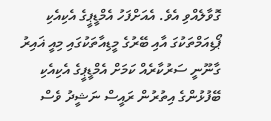ގޮވާލެއްވި އެވެ. އެއަށްފަހު އެމްޑީޕީގެ އެކިއެކި ޕޯޑިއަމްތަކުގަ އާއި ބޭރުގެ މީޑިއާތަކުގައި މިއީ ޣައިރު ގާނޫނީ ސަރުކާރެއް ކަމަށް އެމްޑީޕީގެ އެކިއެކި ބޭފުޅުންގެ އިތުރުން ރައީސް ނަޝީދު ވެސް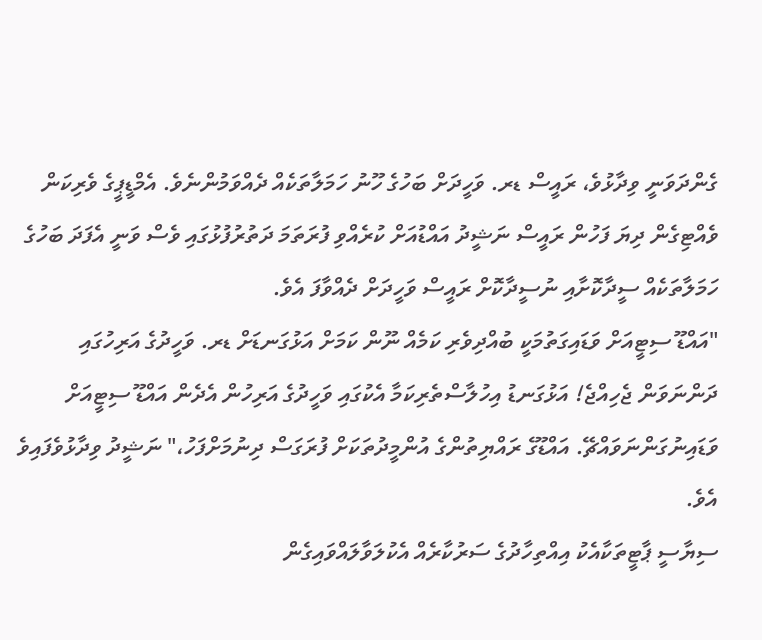ގެންދަވަނީ ވިދާޅުވެ، ރައީސް ޑރ. ވަހީދަށް ބަހުގެ ހޫނު ހަމަލާތަކެއް ދެއްވަމުންނެވެ. އެމްޑީޕީގެ ވެރިކަން ވެއްޓިގެން ދިޔަ ފަހުން ރައީސް ނަޝީދު އައްޑުއަށް ކުރެއްވި ފުރަތަމަ ދަތުރުފުޅުގައި ވެސް ވަނީ އެފަދަ ބަހުގެ ހަމަލާތަކެއް ސީދާކޮށާއި ނުސީދާކޮށް ރައީސް ވަހީދަށް ދެއްވާފަ އެވެ.
"އައްޑޫ ސިޓީއަށް ވަޑައިގަތުމަކީ ބުއްދިވެރި ކަމެއް ނޫން ކަމަށް އަޅުގަނޑަށް ޑރ. ވަހީދުގެ އަރިހުގައި ދަންނަވަން ޖެހިއްޖެ! އަޅުގަނޑު އިހުލާސްތެރިކަމާ އެކުގައި ވަހީދުގެ އަރިހުން އެދެން އައްޑޫ ސިޓީއަށް ވަޑައިނުގަންނަވައްޗޭ. އައްޑޫގެ ރައްޔިތުންގެ އުންމީދުތަކަށް ފުރަގަސް ދިނުމަށްފަހު،" ނަޝީދު ވިދާޅުވެފައިވެ އެވެ.
ސިޔާސީ ޕާޓީތަކާއެކު އިއްތިހާދުގެ ސަރުކާރެއް އެކުލަވާލައްވައިގެން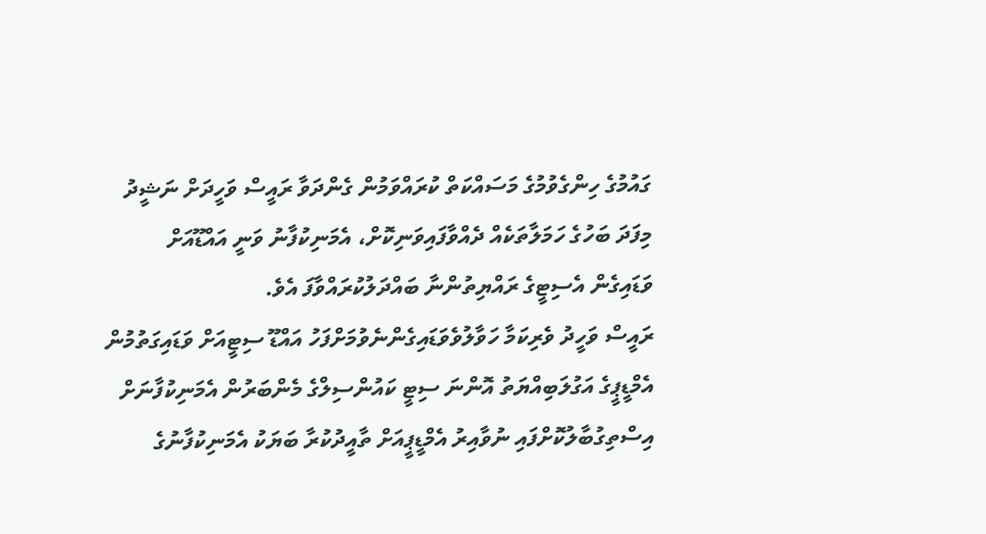ގައުމުގެ ހިންގެވުމުގެ މަސައްކަތް ކުރައްވަމުން ގެންދަވާ ރައީސް ވަހީދަށް ނަޝީދު މިފަދަ ބަހުގެ ހަމަލާތަކެއް ދެއްވާފައިވަނިކޮށް، އެމަނިކުފާނު ވަނީ އައްޑޫއަށް ވަޑައިގެން އެސިޓީގެ ރައްޔިތުންނާ ބައްދަލުކުރައްވާފަ އެވެ.
ރައީސް ވަހީދު ވެރިކަމާ ހަވާލުވެވަޑައިގެންނެވުމަށްފަހު އައްޑޫ ސިޓީއަށް ވަޑައިގަތުމުން އެމްޑީޕީގެ އަގުލަބިއްޔަތު އޮންނަ ސިޓީ ކައުންސިލްގެ މެންބަރުން އެމަނިކުފާނަށް އިސްތިގުބާލުކޮށްފައި ނުވާއިރު އެމްޑީޕީއަށް ތާއީދުކުރާ ބަޔަކު އެމަނިކުފާނުގެ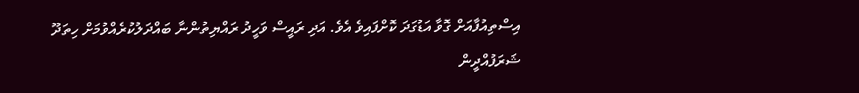އިސްތިއުފާއަށް ގޮވާ އަޑުގަދަ ކޮށްފައިވެ އެވެ. އަދި ރައީސް ވަހީދު ރައްޔިތުންނާ ބައްދަލުކުރެއްވުމަށް ހިތަދޫ ޝަރަފުއްދީން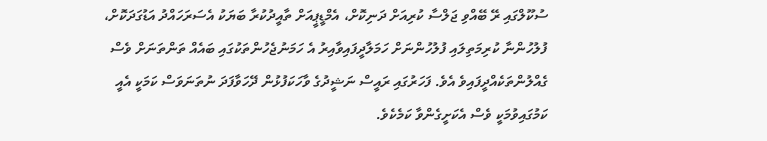ސުކޫލްގައި ރޭ ބޭއްވި ޖަލްސާ ކުރިއަށް ދަނިކޮށް، އެމްޑީޕީއަށް ތާއީދުކުރާ ބަޔަކު އެސަރަހައްދު އަޑުގަދަކޮށް، ފުލުހުންނާ ކުރިމަތިލައި ފުލުހުންނަށް ހަމަލާދީފައިވާއިރު އެ ހަމަނުޖެހުންތަކުގައި ބައެއް ތަންތަނަށް ވެސް ގެއްލުންތަކެއްދީފައިވެ އެވެ. ފަހަރުގައި ރައީސް ނަޝީދުގެ ވާހަކަފުޅުން ދޭހަވާފަދަ ނުތަނަވަސް ކަމަކީ އެއީ ކަމުގައިވުމަކީ ވެސް އެކަށީގެންވާ ކަމެކެވެ.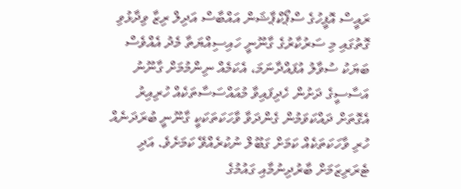ރައީސް އޮފީހުގެ ސްޕޯކްޕާޝަން އައްބާސް އަދިލް ރިޒާ ވިދާޅުވި ގޮތުގައި މި ސަރުކާރުގެ ގާނޫނީ ހައިސިއްޔަތާ މެދު އެއްވެސް ބަޔަކު ސުވާލު އުފައްދާނަމަ، އެކަމެއް ނިންމުމަށް ގާނޫނު އަސާސީގެ ދަށުން ހެދިފައިވާ މުއައްސަސާތަކެއް ހުރިއިރު އެގޮތަށް ދައްކަވަމުން ގެންދަވާ ވާހަކަތަކަކީ ގާނޫނީ ބުރަދަނެއް ހުރި ވާހަކަތަކެއް ކަމަށް ގަބޫލް ނުކުރެއްވޭ ކަމަށެވެ. އަދި ޓެރަރިޒަމަށް ބާރުދިނުމާއި ގައުމުގެ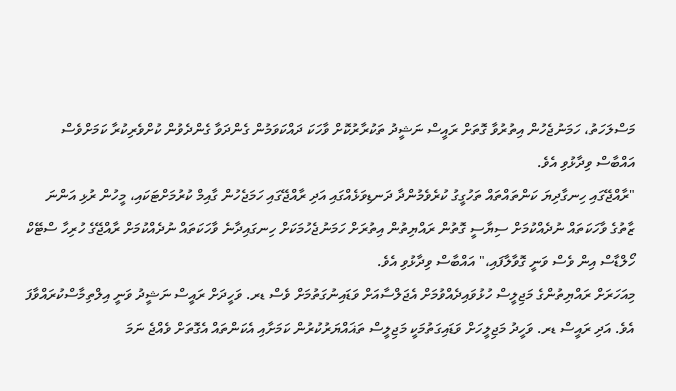މަސްލަހަތު، ހަމަނުޖެހުން އިތުރުވާ ގޮތަށް ރައީސް ނަޝީދު ތަކުރާރުކޮށް ވާހަކަ ދައްކަވަމުން ގެންދަވާ ގެންދެވުން ކުށްވެރިކުރާ ކަމަށްވެސް އައްބާސް ވިދާޅުވި އެވެ.
"ރާއްޖޭގައި ހިނގާދިޔަ ކަންތައްތައް ތަހުގީގު ކުރެވެމުންދާ ދަނޑިވަޅެއްގައި އަދި ރާއްޖޭގައި ހަމަޖެހުން ގާއިމް ކުރުމަށްޓަކައި، މީހުން ރުޅި އަންނަ ޒާތުގެ ވާހަކަތައް ނުދެއްކުމަށް ސިޔާސީ ގޮތުން ރައްޔިތުން އިތުރަށް ހަމަނުޖެހުމަކަށް ހިނގައިދާނެ ވާހަކަތައް ނުދެއްކުމަށް ރާއްޖޭގެ ހުރިހާ ސްޓޭކް ހޯލްޑާސް އިން ވެސް ވަނީ ގޮވާލާފައި،" އައްބާސް ވިދާޅުވި އެވެ.
މިއަހަރަށް ރައްޔިތުންގެ މަޖިލީސް ހުޅުވައިދެއްވުމަށް އެޖަލްސާއަށް ވަޑައިނުގަތުމަށް ވެސް ޑރ. ވަހީދަށް ރައީސް ނަޝީދު ވަނީ އިލްތިމާސްކުރައްވާފަ އެވެ. އަދި ރައީސް ޑރ. ވަހީދު މަޖިލީހަށް ވަޑައިގަތުމަކީ މަޖިލީސް ތަޣައްޔަރުކުރުން ކަމަށާއި އެކަންތައް އެގޮތަށް ވެއްޖެ ނަމަ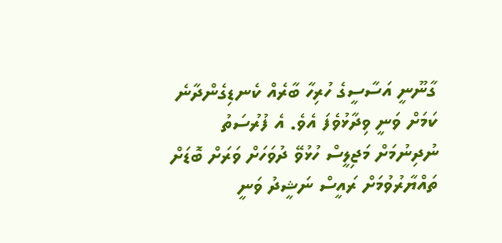ގާނޫނީ އަސާސީގެ ހުރިހާ ބާރެއް ކެނޑިގެންދާނެ ކަމަށް ވަނީ ވިދާޅުވެފަ އެވެ. އެ ފުރުސަތު ނުދިނުމަށް މަޖިލީސް ހުޅުވޭ ދުވަހަށް ވަރަށް ބޮޑަށް ތައްޔާރުވުމަށް ރައީސް ނަޝީދު ވަނީ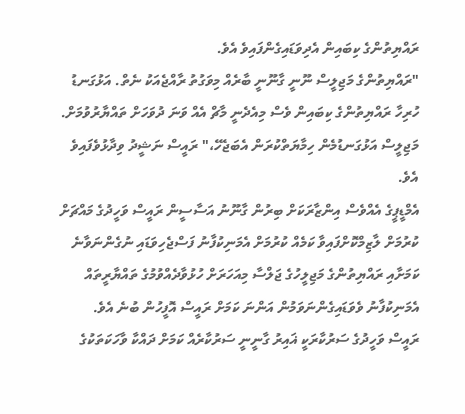ރައްޔިތުންގެ ކިބައިން އެދިވަޑައިގެންފައިވެ އެވެ.
"ރައްޔިތުންގެ މަޖިލީސް ނޫނީ ގާނޫނީ ބާރެއް މިވަގުތު ރާއްޖެއަކު ނެތް. އަޅުގަނޑު ހުރިހާ ރައްޔިތުންގެ ކިބައިން ވެސް މިއެދެނީ މާޗް އެއް ވަނަ ދުވަހަށް ތައްޔާރުވުމަށް. މަޖިލީސް އަޅުގަނޑުމެން ހިމާޔަތްކުރަން އެބަޖެހޭ،" ރައީސް ނަޝީދު ވިދާޅުވެފައިވެ އެވެ.
އެމްޑީޕީގެ އެއްވެސް އިންޒާރަކަށް ބިރުން ގާނޫނު އަސާސީން ރައީސް ވަހީދުގެ މައްޗަށް ކުރުމަށް ލާޒިމްކޮށްފައިވާ ކަމެއް ކުރުމަށް އެމަނިކުފާނު ފަސްޖެހިވަޑައި ނުގެންނަވާނެ ކަމަށާއި ރައްޔިތުންގެ މަޖިލީހުގެ ޖަލްސާ މިއަހަރަށް ހުޅުވާދެއްވުމުގެ ތައްޔާރީތައް އެމަނިކުފާނު ވެވަޑައިގެންނަވަމުން އަންނަ ކަމަށް ރައީސް އޮފީހުން ބުނެ އެވެ.
ރައީސް ވަހީދުގެ ސަރުކާރަކީ ޣައިރު ގާނީނީ ސަރުކާރެއް ކަމަށް ދައްކާ ވާހަކަތަކުގެ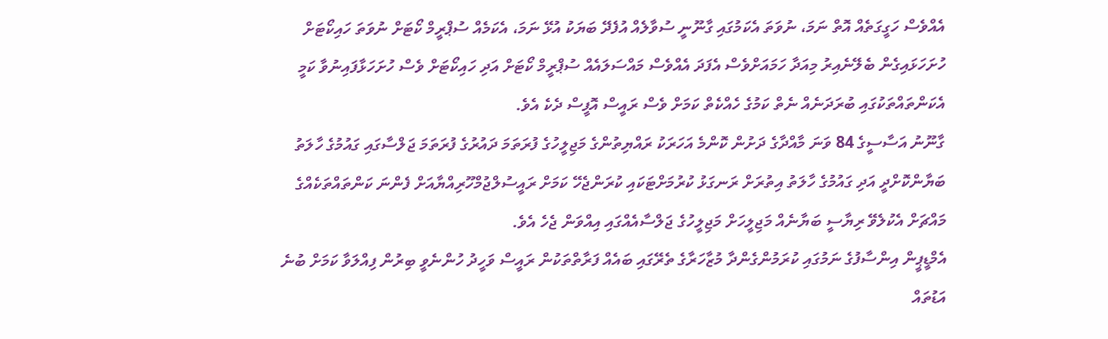އެއްވެސް ހަގީގަތެއް އޮތް ނަމަ، ނުވަތަ އެކަމުގައި ގާނޫނީ ސުވާލެއް އުފެދޭ ބަޔަކު އުޅޭ ނަމަ، އެކަމެއް ސުޕްރީމް ކޯޓަށް ނުވަތަ ހައިކޯޓަށް ހުށަހަޅައިގެން ބެލޭނެއިރު މިއަދާ ހަމައަށްވެސް އެފަދަ އެއްވެސް މައްސަލައެއް ސުޕްރީމް ކޯޓަށް އަދި ހައިކޯޓަށް ވެސް ހުށަހަޅާފައިނުވާ ކަމީ އެކަންތައްތަކުގައި ބުރަދަނެއް ނެތް ކަމުގެ ހެއްކެތް ކަމަށް ވެސް ރައީސް އޮފީސް ދެކެ އެވެ.
ގާނޫނު އަސާސީގެ 84 ވަނަ މާއްދާގެ ދަށުން ކޮންމެ އަހަރަކު ރައްޔިތުންގެ މަޖިލީހުގެ ފުރަތަމަ ދައުރުގެ ފުރަތަމަ ޖަލްސާގައި ގައުމުގެ ހާލަތު ބަޔާންކޮށްދީ އަދި ގައުމުގެ ހާލަތު އިތުރަށް ރަނގަޅު ކުރުމަށްޓަކައި ކުރަންޖެހޭ ކަމަށް ރައީސުލްޖުމްހޫރިއްޔާއަށް ފެންނަ ކަންތައްތަކެއްގެ މައްޗަށް އެކުލެވޭ ރިޔާސީ ބަޔާނެއް މަޖިލީހަށް މަޖިލީހުގެ ޖަލްސާއެއްގައި އިއްވަން ޖެހެ އެވެ.
އެމްޑީޕީން އިންސާފުގެ ނަމުގައި ކުރަމުންގެންދާ މުޒާހަރާގެ ތެރޭގައި ބައެއް ފަރާތްތަކުން ރައީސް ވަހީދު ހުންނެވީ ބިރުން ފިއްލަވާ ކަމަށް ބުނެ އަޑުތައް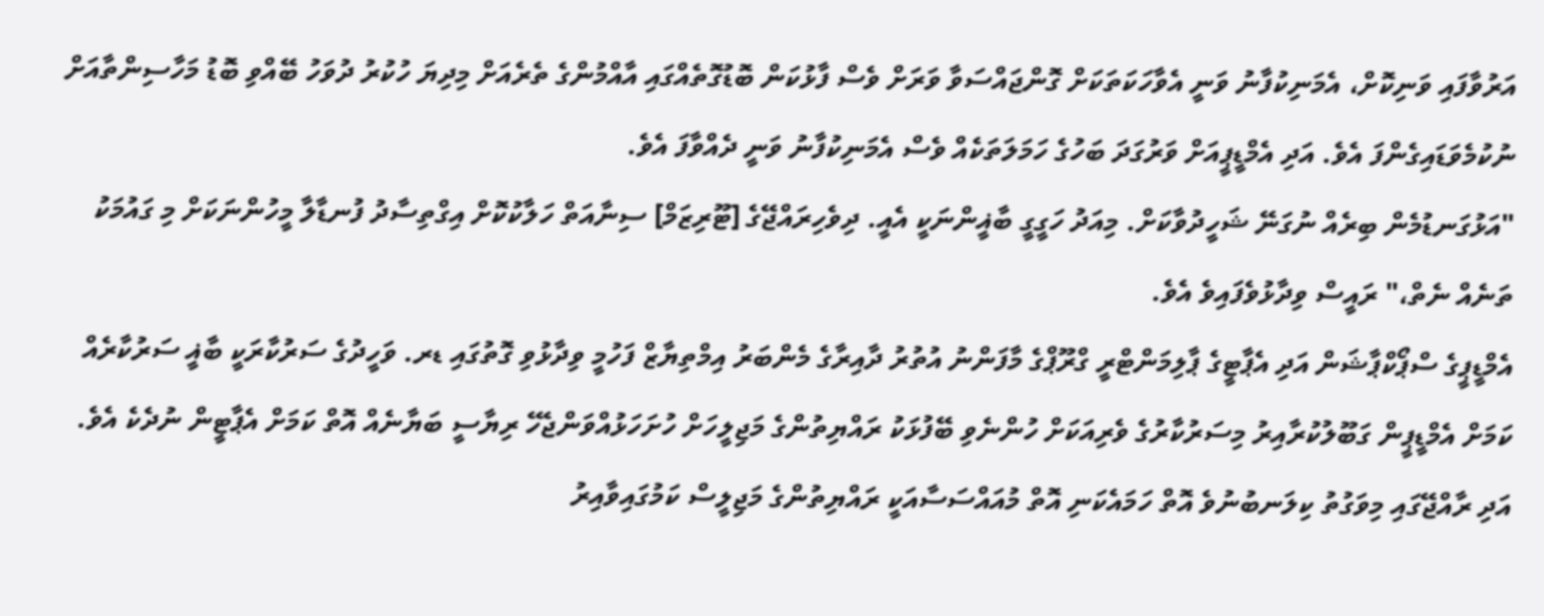އަރުވާފައި ވަނިކޮށް، އެމަނިކުފާނު ވަނީ އެވާހަކަތަކަށް ގޮންޖައްސަވާ ވަރަށް ވެސް ފާޅުކަން ބޮޑުގޮތެއްގައި އާއްމުންގެ ތެރެއަށް މިދިޔަ ހުކުރު ދުވަހު ބޭއްވި ބޮޑު މަހާސިންތާއަށް ނުކުމެވަޑައިގެންފަ އެވެ. އަދި އެމްޑީޕީއަށް ވަރުގަދަ ބަހުގެ ހަމަލަތަކެއް ވެސް އެމަނިކުފާނު ވަނީ ދެއްވާފަ އެވެ.
"އަޅުގަނޑުމެން ބިރެއް ނުގަނޭ ޝަހީދުވާކަށް. މިއަދު ހަގީގީ ބާޣީންނަކީ އެއީ. ދިވެހިރައްޖޭގެ [ޓޫރިޒަމް] ސިނާއަތް ހަލާކުކޮށް އިގްތިސާދު ފުނޑާލާ މީހުންނަކަށް މި ގައުމަކު ތަނެއް ނެތް،" ރައީސް ވިދާޅުވެފައިވެ އެވެ.
އެމްޑީޕީގެ ސްޕޯކްޕާޝަން އަދި އެޕާޓީގެ ޕާލިމަންޓްރީ ގްރޫޕްގެ މާފަންނު އުތުރު ދާއިރާގެ މެންބަރު އިމްތިޔާޒް ފަހުމީ ވިދާޅުވި ގޮތުގައި ޑރ. ވަހީދުގެ ސަރުކާރަކީ ބާޣީ ސަރުކާރެއް ކަމަށް އެމްޑީޕީން ގަބޫލުކުރާއިރު މިސަރުކާރުގެ ވެރިއަކަށް ހުންނެވި ބޭފުޅަކު ރައްޔިތުންގެ މަޖިލީހަށް ހުށަހަޅުއްވަންޖެހޭ ރިޔާސީ ބަޔާނެއް އޮތް ކަމަށް އެޕާޓީން ނުދެކެ އެވެ. އަދި ރާއްޖޭގައި މިވަގުތު ކިލަނބުނުވެ އޮތް ހަމައެކަނި އޮތް މުއައްސަސާއަކީ ރައްޔިތުންގެ މަޖިލީސް ކަމުގައިވާއިރު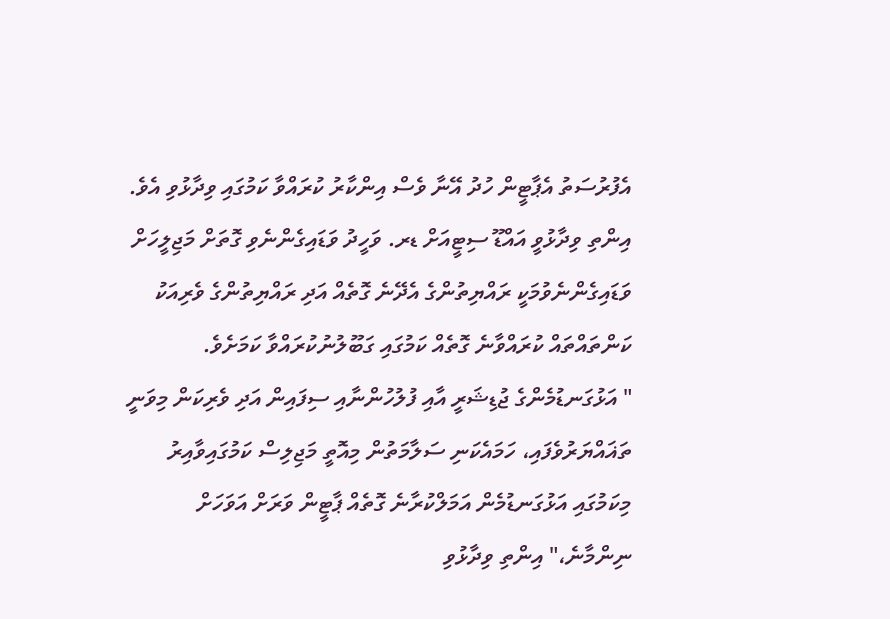އެފުރުސަތު އެޕާޓީން ހުދު އޭނާ ވެސް އިންކާރު ކުރައްވާ ކަމުގައި ވިދާޅުވި އެވެ.
އިންތި ވިދާޅުވީ އައްޑޫ ސިޓީއަށް ޑރ. ވަހީދު ވަޑައިގެންނެވި ގޮތަށް މަޖިލީހަށް ވަޑައިގެންނެވުމަކީ ރައްޔިތުންގެ އެދޭނެ ގޮތެއް އަދި ރައްޔިތުންގެ ވެރިއަކު ކަންތައްތައް ކުރައްވާނެ ގޮތެއް ކަމުގައި ގަބޫލުނުކުރައްވާ ކަމަށެވެ.
" އަޅުގަނޑުމެންގެ ޖުޑިޝަރީ އާއި ފުލުހުންނާއި ސިފައިން އަދި ވެރިކަން މިވަނީ ތަޣައްޔަރުވެފައި، ހަމައެކަނި ސަލާމަތުން މިއޮތީ މަޖިލިސް ކަމުގައިވާއިރު މިކަމުގައި އަޅުގަނޑުމެން އަމަލްކުރާނެ ގޮތެއް ޕާޓީން ވަރަށް އަވަހަށް ނިންމާނެ،" އިންތި ވިދާޅުވި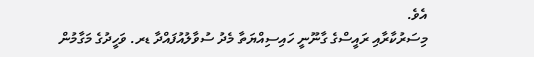އެވެ.
މިސަރުކާރާއި ރައީސްގެ ގާނޫނީ ހައިސިއްޔަތާ މެދު ސުވާލުއުފައްދާ ޑރ. ވަހީދުގެ މަގާމުން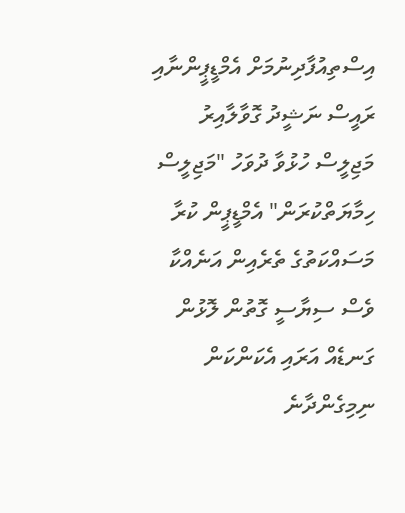އިސްތިއުފާދިނުމަށް އެމްޑީޕީންނާއި ރައީސް ނަޝީދު ގޮވާލާއިރު މަޖިލީސް ހުޅުވާ ދުވަހު "މަޖިލީސް ހިމާޔަތްކުރަން" އެމްޑީޕީން ކުރާ މަސައްކަތުގެ ތެރެއިން އަނެއްކާ ވެސް ސިޔާސީ ގޮތުން ލޮޅުން ގަނޑެއް އަރައި އެކަންކަން ނިމިގެންދާނެ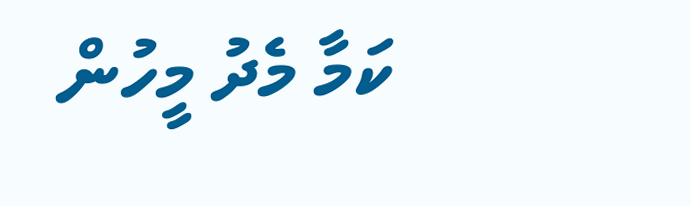ކަމާ މެދު މީހުން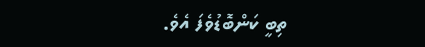ތިބީ ކަންބޮޑުވެފަ އެވެ.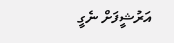އަރުޝީފަށް ނެގީ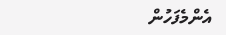އެންމެފަހުން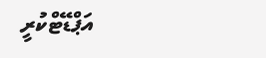އަޕްޑޭޓްކުރީ